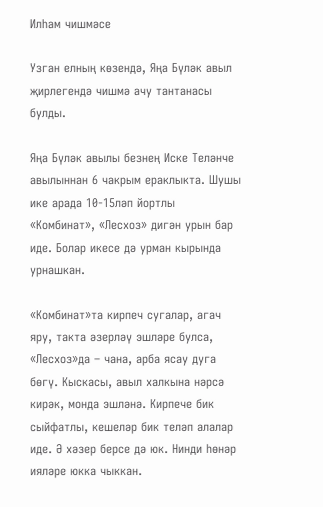Илһам чишмәсе

Узган елның көзендә, Яңа Бүләк авыл җирлегендә чишмә ачу тантанасы булды.

Яңа Бүләк авылы безнең Иске Теләнче авылыннан 6 чакрым ераклыкта. Шушы ике арада 10-15ләп йортлы «Комбинат», «Лесхоз» дигән урын бар иде. Болар икесе дә урман кырында урнашкан.

«Комбинат»та кирпеч сугалар, агач яру, такта әзерләү эшләре булса, «Лесхоз»да – чана, арба ясау дуга бөгү. Кыскасы, авыл халкына нәрсә кирәк, монда эшләнә. Кирпече бик сыйфатлы, кешеләр бик теләп алалар иде. Ә хәзер берсе дә юк. Нинди һөнәр ияләре юкка чыккан.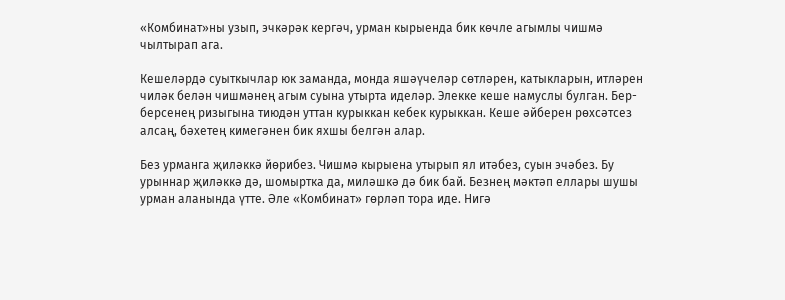«Комбинат»ны узып, эчкәрәк кергәч, урман кырыенда бик көчле агымлы чишмә чылтырап ага.

Кешеләрдә суыткычлар юк заманда, монда яшәүчеләр сөтләрен, катыкларын, итләрен чиләк белән чишмәнең агым суына утырта иделәр. Элекке кеше намуслы булган. Бер-берсенең ризыгына тиюдән уттан курыккан кебек курыккан. Кеше әйберен рөхсәтсез алсаң, бәхетең кимегәнен бик яхшы белгән алар.

Без урманга җиләккә йөрибез. Чишмә кырыена утырып ял итәбез, суын эчәбез. Бу урыннар җиләккә дә, шомыртка да, миләшкә дә бик бай. Безнең мәктәп еллары шушы урман аланында үтте. Әле «Комбинат» гөрләп тора иде. Нигә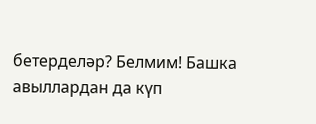бетерделәр? Белмим! Башка авыллардан да күп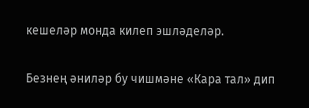кешеләр монда килеп эшләделәр.

Безнең әниләр бу чишмәне «Кара тал» дип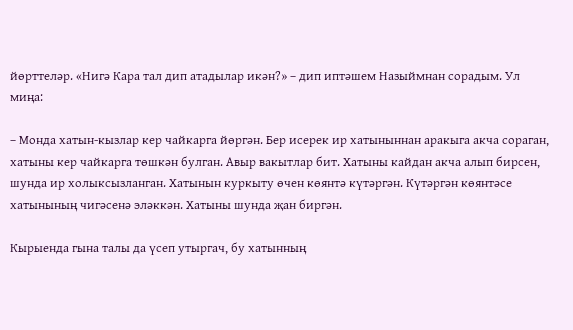йөрттеләр. «Нигә Кара тал дип атадылар икән?» – дип иптәшем Назыймнан сорадым. Ул миңа:

– Монда хатын-кызлар кер чайкарга йөргән. Бер исерек ир хатыныннан аракыга акча сораган, хатыны кер чайкарга төшкән булган. Авыр вакытлар бит. Хатыны кайдан акча алып бирсен, шунда ир холыксызланган. Хатынын куркыту өчен көянтә күтәргән. Күтәргән көянтәсе хатынының чигәсенә эләккән. Хатыны шунда җан биргән.

Кырыенда гына талы да үсеп утыргач, бу хатынның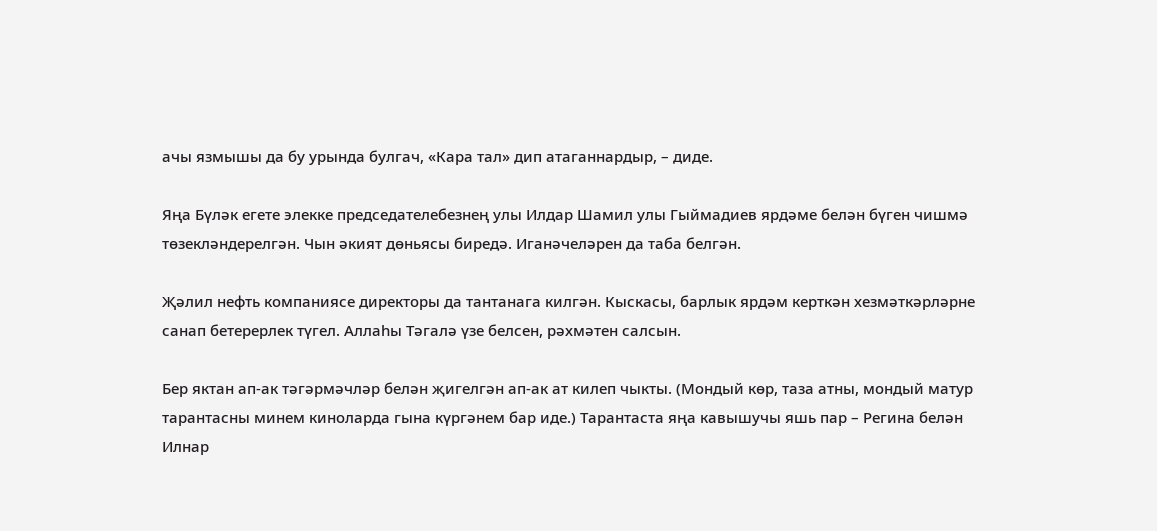ачы язмышы да бу урында булгач, «Кара тал» дип атаганнардыр, – диде.

Яңа Бүләк егете элекке председателебезнең улы Илдар Шамил улы Гыймадиев ярдәме белән бүген чишмә төзекләндерелгән. Чын әкият дөньясы биредә. Иганәчеләрен да таба белгән.

Җәлил нефть компаниясе директоры да тантанага килгән. Кыскасы, барлык ярдәм керткән хезмәткәрләрне санап бетерерлек түгел. Аллаһы Тәгалә үзе белсен, рәхмәтен салсын.

Бер яктан ап-ак тәгәрмәчләр белән җигелгән ап-ак ат килеп чыкты. (Мондый көр, таза атны, мондый матур тарантасны минем киноларда гына күргәнем бар иде.) Тарантаста яңа кавышучы яшь пар – Регина белән Илнар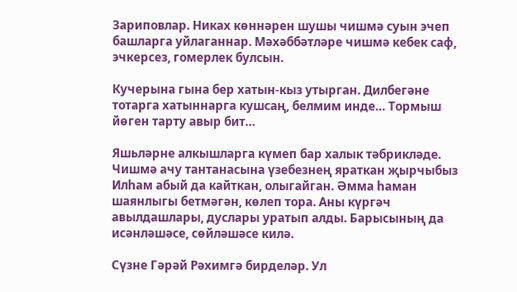Зариповлар. Никах көннәрен шушы чишмә суын эчеп башларга уйлаганнар. Мәхәббәтләре чишмә кебек саф, эчкерсез, гомерлек булсын.

Кучерына гына бер хатын-кыз утырган. Дилбегәне тотарга хатыннарга кушсаң, белмим инде… Тормыш йөген тарту авыр бит…

Яшьләрне алкышларга күмеп бар халык тәбрикләде. Чишмә ачу тантанасына үзебезнең яраткан җырчыбыз Илһам абый да кайткан, олыгайган. Әмма һаман шаянлыгы бетмәгән, көлеп тора. Аны күргәч авылдашлары, дуслары уратып алды. Барысының да исәнләшәсе, сөйләшәсе килә.

Сүзне Гәрәй Рәхимгә бирделәр. Ул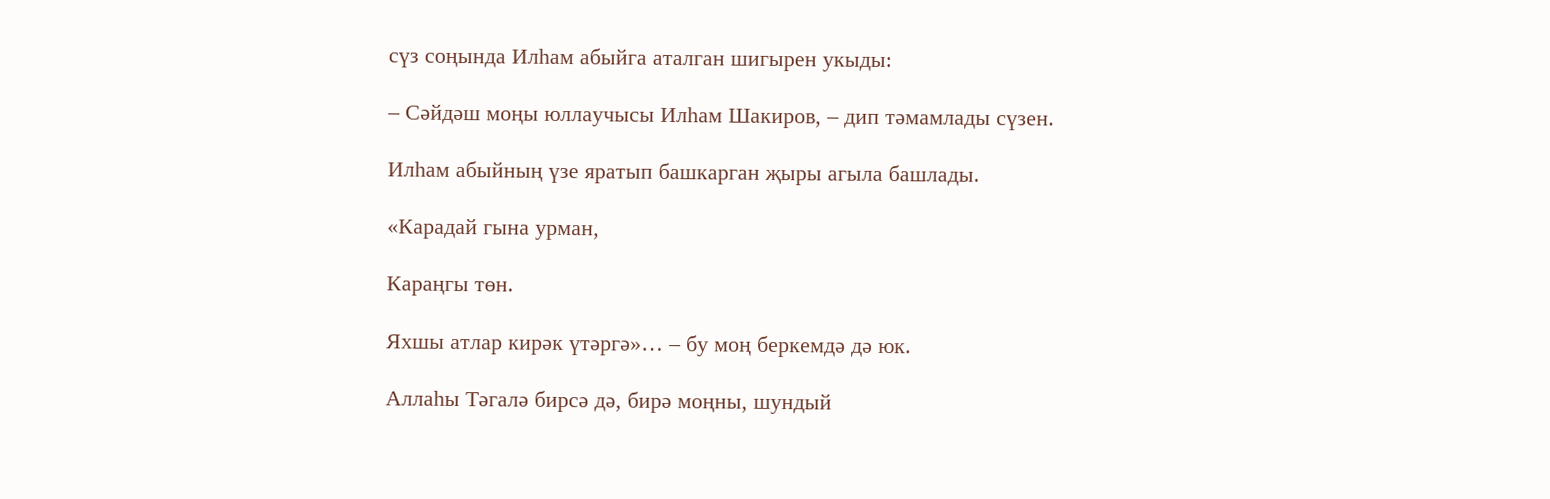сүз соңында Илһам абыйга аталган шигырен укыды:

– Сәйдәш моңы юллаучысы Илһам Шакиров, – дип тәмамлады сүзен.

Илһам абыйның үзе яратып башкарган җыры агыла башлады.

«Карадай гына урман,

Караңгы төн.

Яхшы атлар кирәк үтәргә»… – бу моң беркемдә дә юк.

Аллаһы Тәгалә бирсә дә, бирә моңны, шундый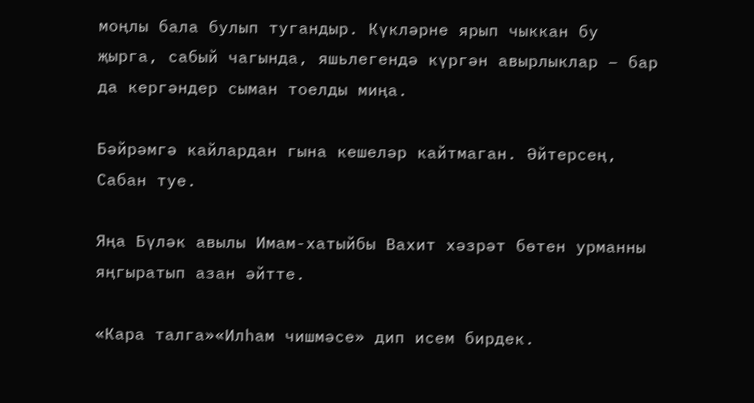моңлы бала булып тугандыр. Күкләрне ярып чыккан бу җырга, сабый чагында, яшьлегендә күргән авырлыклар – бар да кергәндер сыман тоелды миңа.

Бәйрәмгә кайлардан гына кешеләр кайтмаган. Әйтерсең, Сабан туе.

Яңа Бүләк авылы Имам-хатыйбы Вахит хәзрәт бөтен урманны яңгыратып азан әйтте.

«Кара талга»«Илһам чишмәсе» дип исем бирдек.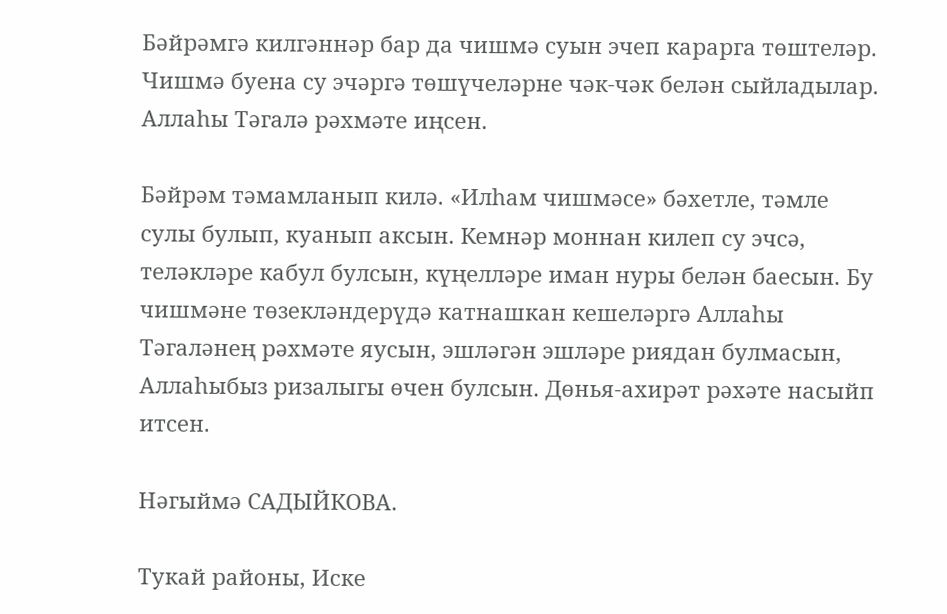Бәйрәмгә килгәннәр бар да чишмә суын эчеп карарга төштеләр. Чишмә буена су эчәргә төшүчеләрне чәк-чәк белән сыйладылар. Аллаһы Тәгалә рәхмәте иңсен.

Бәйрәм тәмамланып килә. «Илһам чишмәсе» бәхетле, тәмле сулы булып, куанып аксын. Кемнәр моннан килеп су эчсә, теләкләре кабул булсын, күңелләре иман нуры белән баесын. Бу чишмәне төзекләндерүдә катнашкан кешеләргә Аллаһы Тәгаләнең рәхмәте яусын, эшләгән эшләре риядан булмасын, Аллаһыбыз ризалыгы өчен булсын. Дөнья-ахирәт рәхәте насыйп итсен.

Нәгыймә САДЫЙКОВА.

Тукай районы, Иске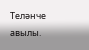Теләнче авылы.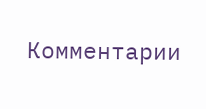Комментарии